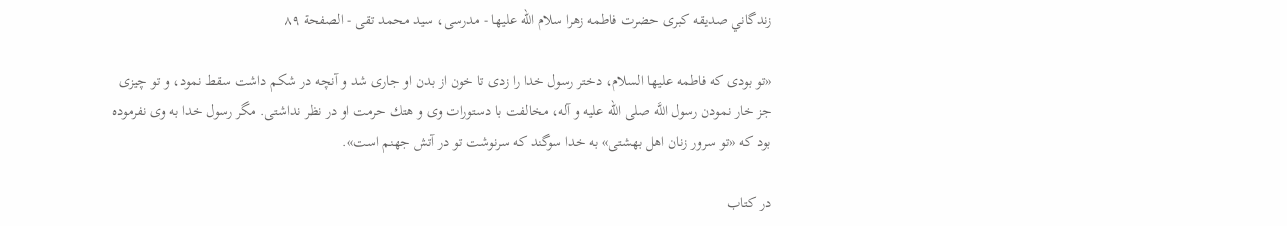زندگاني صديقه كبرى حضرت فاطمه زهرا سلام الله عليها - مدرسى، سيد محمد تقى - الصفحة ٨٩

«تو بودى كه فاطمه عليها السلام، دختر رسول خدا را زدى تا خون از بدن او جارى شد و آنچه در شكم داشت سقط نمود، و تو چيزى جز خار نمودن رسول اللَّه صلى الله عليه و آله، مخالفت با دستورات وى و هتك حرمت او در نظر نداشتى. مگر رسول خدا به وى نفرموده بود كه «تو سرور زنان اهل بهشتى» به خدا سوگند كه سرنوشت تو در آتش جهنم است».

در كتاب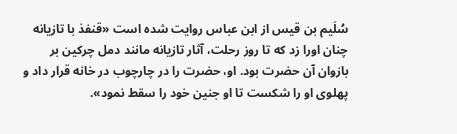سُلَيم بن قيس از ابن عباس روايت شده است «قنفذ با تازيانه چنان اورا زد كه تا روز رحلت، آثار تازيانه مانند دمل چركين بر بازوان آن حضرت بود. او، حضرت را در چارچوب در خانه قرار داد و پهلوى او را شكست تا او جنين خود را سقط نمود».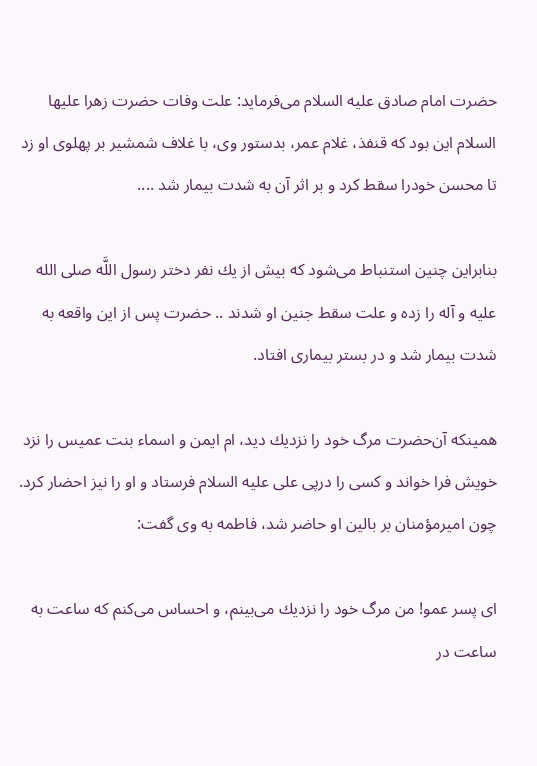حضرت امام صادق عليه السلام مى‌فرمايد: علت وفات حضرت زهرا عليها السلام اين بود كه قنفذ، غلام عمر، بدستور وى، با غلاف شمشير بر پهلوى او زد تا محسن خودرا سقط كرد و بر اثر آن به شدت بيمار شد ....

بنابراين چنين استنباط مى‌شود كه بيش از يك نفر دختر رسول اللَّه صلى الله عليه و آله را زده و علت سقط جنين او شدند .. حضرت پس از اين واقعه به شدت بيمار شد و در بستر بيمارى افتاد.

همينكه آن‌حضرت مرگ خود را نزديك ديد، ام ايمن و اسماء بنت عميس را نزد خويش فرا خواند و كسى را درپى على عليه السلام فرستاد و او را نيز احضار كرد. چون اميرمؤمنان بر بالين او حاضر شد، فاطمه به وى گفت:

اى پسر عمو! من مرگ خود را نزديك مى‌بينم، و احساس مى‌كنم كه ساعت به ساعت در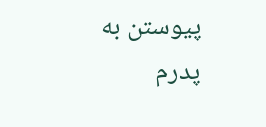پيوستن به پدرم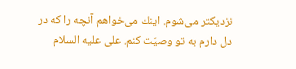نزديكتر مى‌شوم. اينك مى‌خواهم آنچه را كه در دل دارم به تو وصيّت كنم. على عليه السلام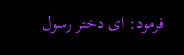فرمود: اى دختر رسول‌